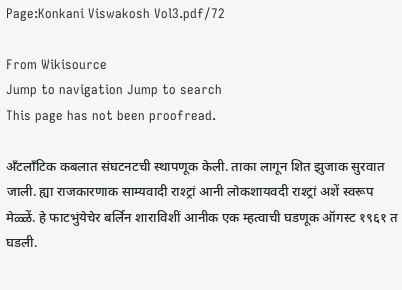Page:Konkani Viswakosh Vol3.pdf/72

From Wikisource
Jump to navigation Jump to search
This page has not been proofread.

अँटलाँटिक कबलात संघटनटची स्थापणूक केली. ताका लागून शित झुजाक सुरवात जाली. ह्या राजकारणाक साम्यवादी राश्ट्रां आनी लोकशायवदी राश्ट्रां अशें स्वरूप मेळ्ळें. हे फाटभुंयेचेर बर्लिन शाराविशीं आनीक एक म्हत्वाची घडणूक ऑगस्ट १९६१ त घडली.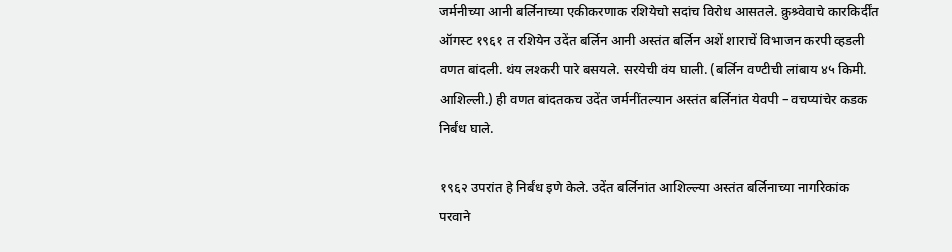जर्मनीच्या आनी बर्लिनाच्या एकीकरणाक रशियेचो सदांच विरोध आसतले. क्रुश्र्वेवाचे कारकिर्दींत ऑगस्ट १९६१ त रशियेन उदेंत बर्लिन आनी अस्तंत बर्लिन अशें शाराचें विभाजन करपी व्हडली वणत बांदली. थंय लश्करी पारे बसयले. सरयेची वंय घाली. (बर्लिन वण्टीची लांबाय ४५ किमी. आशिल्ली.) ही वणत बांदतकच उदेंत जर्मनींतल्यान अस्तंत बर्लिनांत येवपी – वचप्यांचेर कडक निर्बंध घाले.

१९६२ उपरांत हे निर्बंध इणे केले. उदेंत बर्लिनांत आशिल्ल्या अस्तंत बर्लिनाच्या नागरिकांक परवाने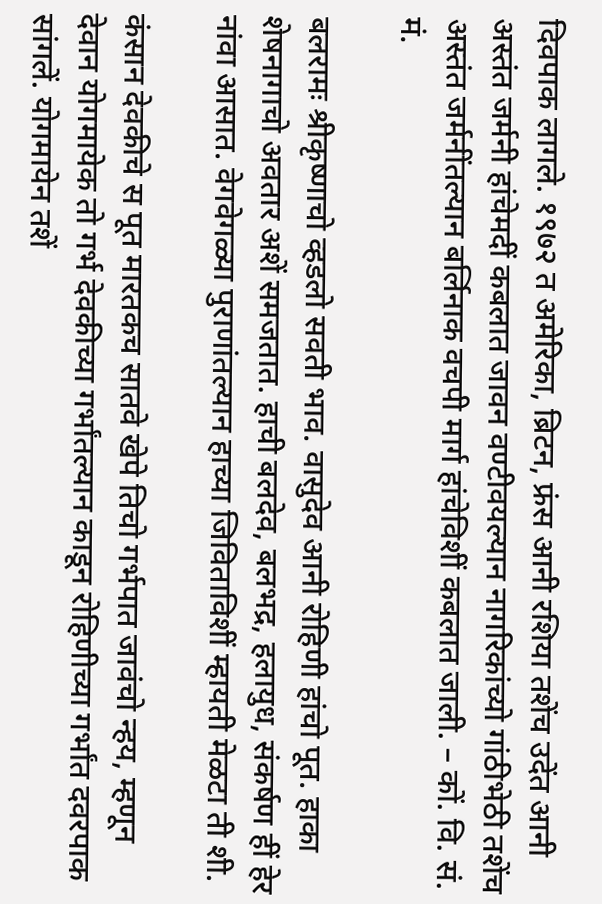दिवपाक लागले. १९७२ त अमेरिका, ब्रिटन, फ्रंस आनी रशिया तशेंच उदेंत आनी अस्तंत जर्मनी हांचेमदीं कबलात जावन वण्टीवयल्यान नागरिकांच्यो गांठीभेठी तशेंच अस्तंत जर्मनींतल्यान बर्लिनाक वचपी मार्ग हांचेविशीं कबलात जाली. – कों. वि. सं. मं.

बलरामः श्रीकृष्णाचो व्हडलो सवती भाव. वासुदेव आनी रोहिणी हांचो पूत. हाका शेषनागाचो अवतार अशें समजतात. हाची बलदेव, बलभद्र, हलायुध, संकर्षण हीं हेर नांवा आसात. वेगवेगळ्या पुराणांतल्यान हाच्या जिविताविशीं म्हायती मेळटा ती शी.

कंसान देवकीचे स पूत मारतकच सातवे खेपे तिचो गर्भपात जावंचो न्हय, म्हणून देवान योगमायेक तो गर्भ देवकीच्या गर्भांतल्यान काडून रोहिणीच्या गर्भांत दवरपाक सांगलें. योगमायेन तशें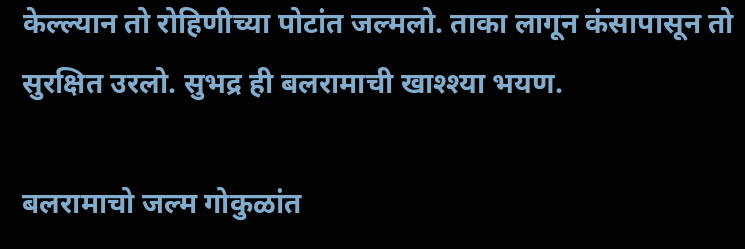केल्ल्यान तो रोहिणीच्या पोटांत जल्मलो. ताका लागून कंसापासून तो सुरक्षित उरलो. सुभद्र ही बलरामाची खाश्श्या भयण.

बलरामाचो जल्म गोकुळांत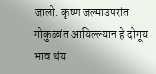जालो. कृष्ण जल्माउपरांत गोकुळांत आयिल्ल्यान हे दोगूय भाव थंय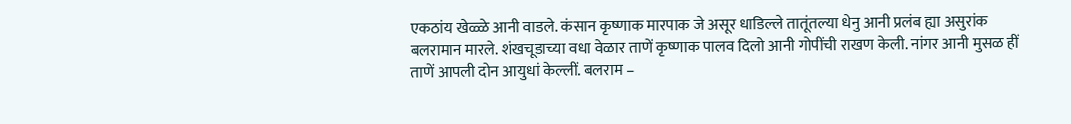एकठांय खेळ्ळे आनी वाडले. कंसान कृष्णाक मारपाक जे असूर धाडिल्ले तातूंतल्या धेनु आनी प्रलंब ह्या असुरांक बलरामान मारले. शंखचूडाच्या वधा वेळार ताणें कृष्णाक पालव दिलो आनी गोपींची राखण केली. नांगर आनी मुसळ हीं ताणें आपली दोन आयुधां केल्लीं. बलराम –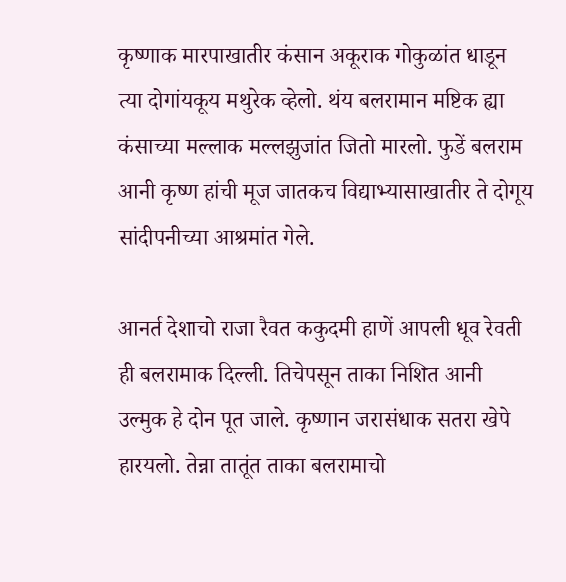कृष्णाक मारपाखातीर कंसान अकूराक गोकुळांत धाडून त्या दोगांयकूय मथुरेक व्हेलो. थंय बलरामान मष्टिक ह्या कंसाच्या मल्लाक मल्लझुजांत जितो मारलो. फुडें बलराम आनी कृष्ण हांची मूज जातकच विद्याभ्यासाखातीर ते दोगूय सांदीपनीच्या आश्रमांत गेले.

आनर्त देशाचो राजा रैवत ककुदमी हाणें आपली धूव रेवती ही बलरामाक दिल्ली. तिचेपसून ताका निशित आनी उल्मुक हे दोन पूत जाले. कृष्णान जरासंधाक सतरा खेपे हारयलो. तेन्ना तातूंत ताका बलरामाचो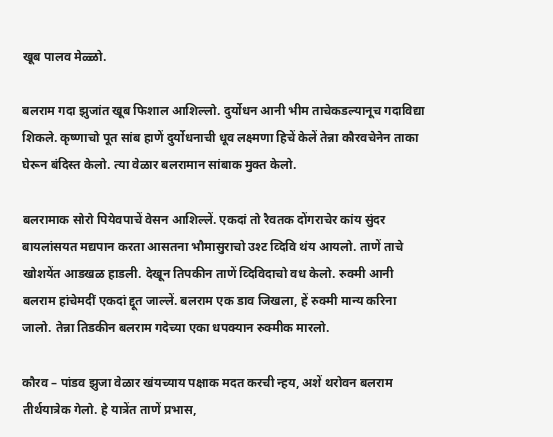खूब पालव मेळ्ळो.

बलराम गदा झुजांत खूब फिशाल आशिल्लो. दुर्योधन आनी भीम ताचेकडल्यानूच गदाविद्या शिकले. कृष्णाचो पूत सांब हाणें दुर्योधनाची धूव लक्ष्मणा हिचें केलें तेन्ना कौरवचेनेन ताका घेरून बंदिस्त केलो. त्या वेळार बलरामान सांबाक मुक्त केलो.

बलरामाक सोरो पियेवपाचें वेसन आशिल्लें. एकदां तो रैवतक दोंगराचेर कांय सुंदर बायलांसयत मद्यपान करता आसतना भौमासुराचो उश्ट व्दिवि थंय आयलो. ताणें ताचे खोशयेंत आडखळ हाडली. देखून तिपकीन ताणें व्दिविदाचो वध केलो. रुक्मी आनी बलराम हांचेमदीं एकदां द्दूत जाल्लें. बलराम एक डाव जिखला, हें रुक्मी मान्य करिना जालो. तेन्ना तिडकीन बलराम गदेच्या एका धपक्यान रुक्मीक मारलो.

कौरव – पांडव झुजा वेळार खंयच्याय पक्षाक मदत करची न्हय, अशें थरोवन बलराम तीर्थयात्रेक गेलो. हे यात्रेंत ताणें प्रभास,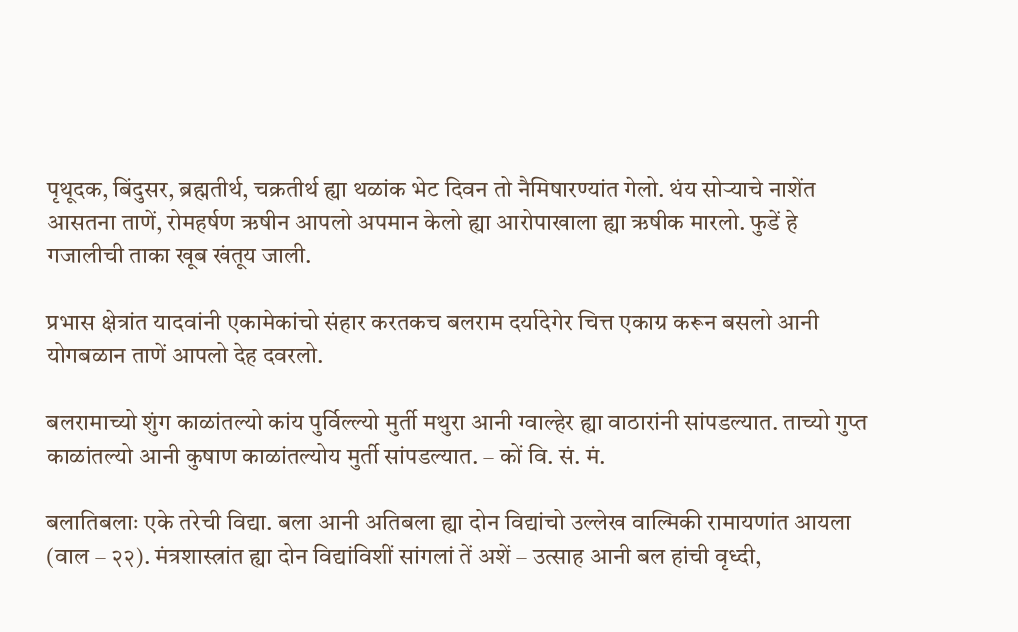पृथूदक, बिंदुसर, ब्रह्मतीर्थ, चक्रतीर्थ ह्या थळांक भेट दिवन तो नैमिषारण्यांत गेलो. थंय सोऱ्याचे नाशेंत आसतना ताणें, रोमहर्षण ऋषीन आपलो अपमान केलो ह्या आरोपाखाला ह्या ऋषीक मारलो. फुडें हे गजालीची ताका खूब खंतूय जाली.

प्रभास क्षेत्रांत यादवांनी एकामेकांचो संहार करतकच बलराम दर्यादेगेर चित्त एकाग्र करून बसलो आनी योगबळान ताणें आपलो देह दवरलो.

बलरामाच्यो शुंग काळांतल्यो कांय पुर्विल्ल्यो मुर्ती मथुरा आनी ग्वाल्हेर ह्या वाठारांनी सांपडल्यात. ताच्यो गुप्त काळांतल्यो आनी कुषाण काळांतल्योय मुर्ती सांपडल्यात. – कों वि. सं. मं.

बलातिबलाः एके तरेची विद्या. बला आनी अतिबला ह्या दोन विद्यांचो उल्लेख वाल्मिकी रामायणांत आयला (वाल – २२). मंत्रशास्त्रांत ह्या दोन विद्यांविशीं सांगलां तें अशें – उत्साह आनी बल हांची वृध्दी,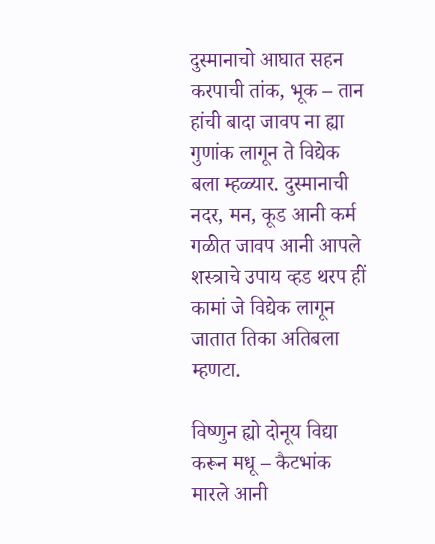दुस्मानाचो आघात सहन करपाची तांक, भूक – तान हांची बादा जावप ना ह्या गुणांक लागून ते विद्येक बला म्हळ्यार. दुस्मानाची नदर, मन, कूड आनी कर्म गळीत जावप आनी आपले शस्त्राचे उपाय व्हड थरप हीं कामां जे विद्येक लागून जातात तिका अतिबला म्हणटा.

विष्णुन ह्यो दोनूय विद्या करून मधू – कैटभांक मारले आनी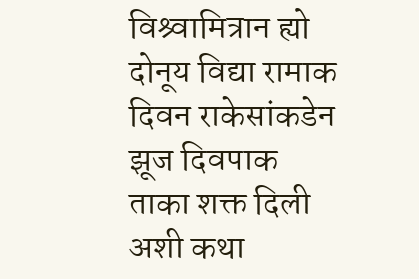विश्र्वामित्रान ह्यो दोनूय विद्या रामाक दिवन राकेसांकडेन झूज दिवपाक ताका शक्त दिली अशी कथा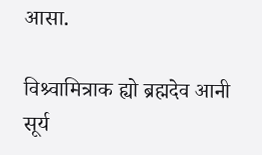आसा.

विश्र्वामित्राक ह्यो ब्रह्मदेव आनी सूर्य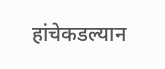हांचेकडल्यान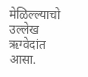मेळिल्ल्याचो उल्लेख ऋग्वेदांत आसा.